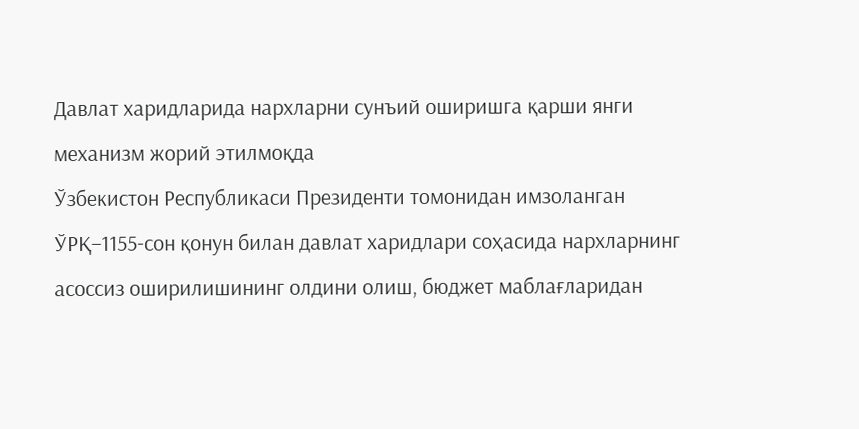Давлат харидларида нархларни сунъий оширишга қарши янги механизм жорий этилмоқда
Ўзбекистон Республикаси Президенти томонидан имзоланган ЎРҚ–1155-сон қонун билан давлат харидлари соҳасида нархларнинг асоссиз оширилишининг олдини олиш, бюджет маблағларидан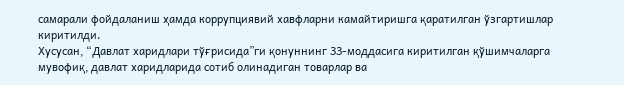самарали фойдаланиш ҳамда коррупциявий хавфларни камайтиришга қаратилган ўзгартишлар киритилди.
Хусусан, “Давлат харидлари тўғрисида”ги қонуннинг 33-моддасига киритилган қўшимчаларга мувофиқ, давлат харидларида сотиб олинадиган товарлар ва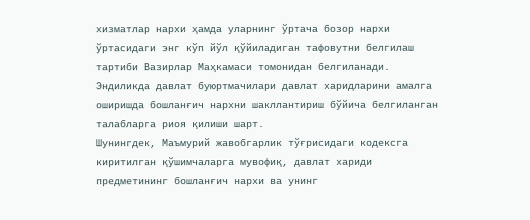хизматлар нархи ҳамда уларнинг ўртача бозор нархи ўртасидаги энг кўп йўл қўйиладиган тафовутни белгилаш тартиби Вазирлар Маҳкамаси томонидан белгиланади. Эндиликда давлат буюртмачилари давлат харидларини амалга оширишда бошланғич нархни шакллантириш бўйича белгиланган талабларга риоя қилиши шарт.
Шунингдек, Маъмурий жавобгарлик тўғрисидаги кодексга киритилган қўшимчаларга мувофиқ, давлат хариди предметининг бошланғич нархи ва унинг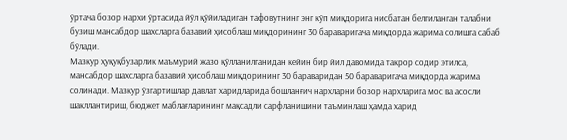ўртача бозор нархи ўртасида йўл қўйиладиган тафовутнинг энг кўп миқдорига нисбатан белгиланган талабни бузиш мансабдор шахсларга базавий ҳисоблаш миқдорининг 30 бараваригача миқдорда жарима солишга сабаб бўлади.
Мазкур ҳуқуқбузарлик маъмурий жазо қўлланилганидан кейин бир йил давомида такрор содир этилса, мансабдор шахсларга базавий ҳисоблаш миқдорининг 30 бараваридан 50 бараваригача миқдорда жарима солинади. Мазкур ўзгартишлар давлат харидларида бошланғич нархларни бозор нархларига мос ва асосли шакллантириш, бюджет маблағларининг мақсадли сарфланишини таъминлаш ҳамда харид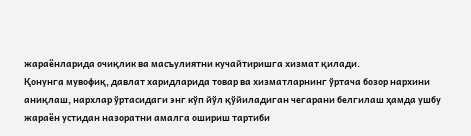жараёнларида очиқлик ва масъулиятни кучайтиришга хизмат қилади.
Қонунга мувофиқ, давлат харидларида товар ва хизматларнинг ўртача бозор нархини аниқлаш, нархлар ўртасидаги энг кўп йўл қўйиладиган чегарани белгилаш ҳамда ушбу жараён устидан назоратни амалга ошириш тартиби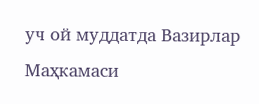уч ой муддатда Вазирлар Маҳкамаси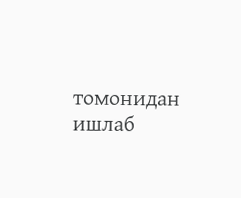томонидан ишлаб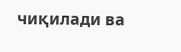чиқилади ва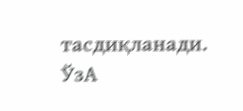тасдиқланади.
ЎзА